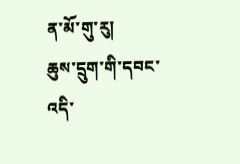ན་མོ་གུ་རུ།
ཆུས་དྲུག་གི་དབང་འདི་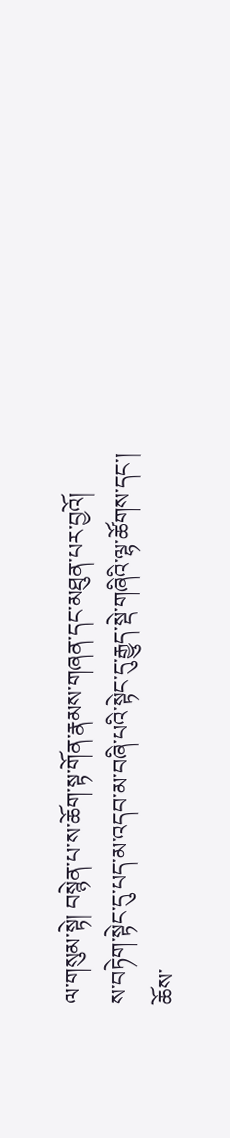ལ་གསུམ་སྟེ། བསྙེན་པ་ས་ཆོག་སྟ་གོན་རྣམས་གཞན་དང་མཐུན་པར་བྱའོ།
ས་བཏེག་སྟེང་དུ་པད་མ་འདབ་མ་བཞི་པའི་སྟེང་དུ་རྒྱུད་སྡེ་གཞིའི་ལྷ་ཚོགས་དང་། ཆོས་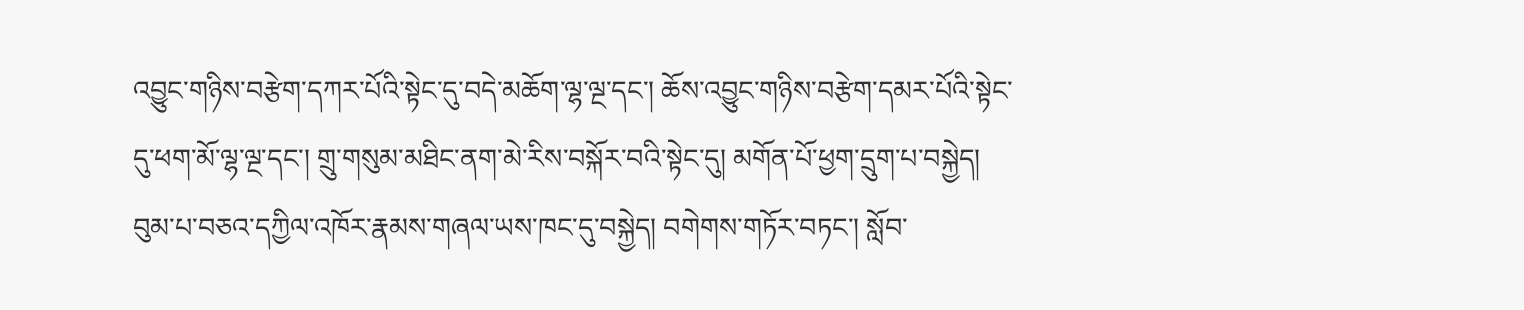འབྱུང་གཉིས་བརྩེག་དཀར་པོའི་སྟེང་དུ་བདེ་མཆོག་ལྷ་ལྔ་དང་། ཆོས་འབྱུང་གཉིས་བརྩེག་དམར་པོའི་སྟེང་དུ་ཕག་མོ་ལྷ་ལྔ་དང་། གྲུ་གསུམ་མཐིང་ནག་མེ་རིས་བསྐོར་བའི་སྟེང་དུ། མགོན་པོ་ཕྱག་དྲུག་པ་བསྐྱེད། བུམ་པ་བཅའ་དཀྱིལ་འཁོར་རྣམས་གཞལ་ཡས་ཁང་དུ་བསྐྱེད། བགེགས་གཏོར་བཏང་། སློབ་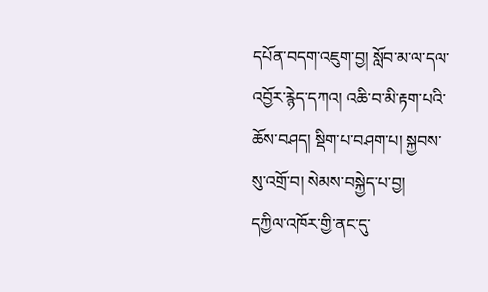དཔོན་བདག་འཇུག་བྱ། སློབ་མ་ལ་དལ་འབྱོར་རྙེད་དཀའ། འཆི་བ་མི་རྟག་པའི་ཆོས་བཤད། སྡིག་པ་བཤག་པ། སྐྱབས་སུ་འགྲོ་བ། སེམས་བསྐྱེད་པ་བྱ།
དཀྱིལ་འཁོར་གྱི་ནང་དུ་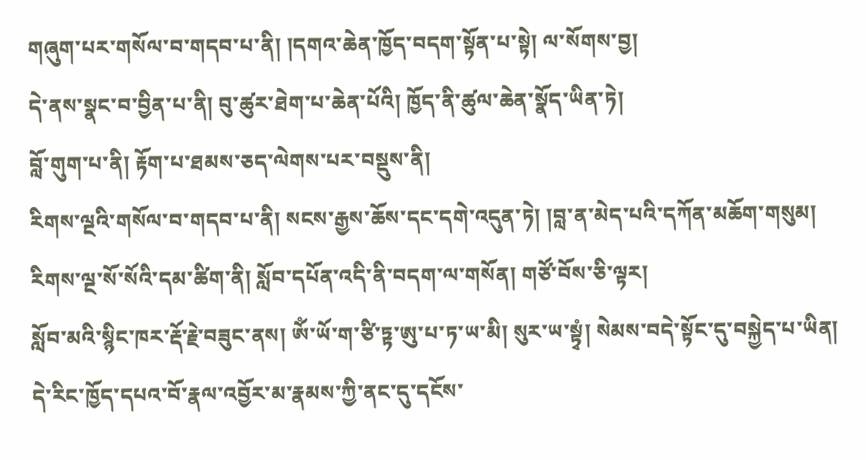གཞུག་པར་གསོལ་བ་གདབ་པ་ནི། །དགའ་ཆེན་ཁྱོད་བདག་སྟོན་པ་སྟེ། ལ་སོགས་བྱ།
དེ་ནས་སྣང་བ་བྱིན་པ་ནི། བུ་ཚུར་ཐེག་པ་ཆེན་པོའི། ཁྱོད་ནི་ཚུལ་ཆེན་སྣོད་ཡིན་ཏེ།
བློ་གུག་པ་ནི། རྟོག་པ་ཐམས་ཅད་ལེགས་པར་བསྡུས་ནི།
རིགས་ལྔའི་གསོལ་བ་གདབ་པ་ནི། སངས་རྒྱས་ཆོས་དང་དགེ་འདུན་ཏེ། །བླ་ན་མེད་པའི་དཀོན་མཆོག་གསུམ།
རིགས་ལྔ་སོ་སོའི་དམ་ཚིག་ནི། སློབ་དཔོན་འདི་ནི་བདག་ལ་གསོན། གཙོ་བོས་ཅི་ལྟར།
སློབ་མའི་སྙིང་ཁར་རྡོ་རྗེ་བཟུང་ནས། ཨོཾ་ཡོ་ག་ཙི་ཏྟ་ཨུ་པ་ཏ་ཡ་མི། སུར་ཡ་སྟྭཾ། སེམས་བདེ་སྟོང་དུ་བསྐྱེད་པ་ཡིན།
དེ་རིང་ཁྱོད་དཔའ་བོ་རྣལ་འབྱོར་མ་རྣམས་ཀྱི་ནང་དུ་དངོས་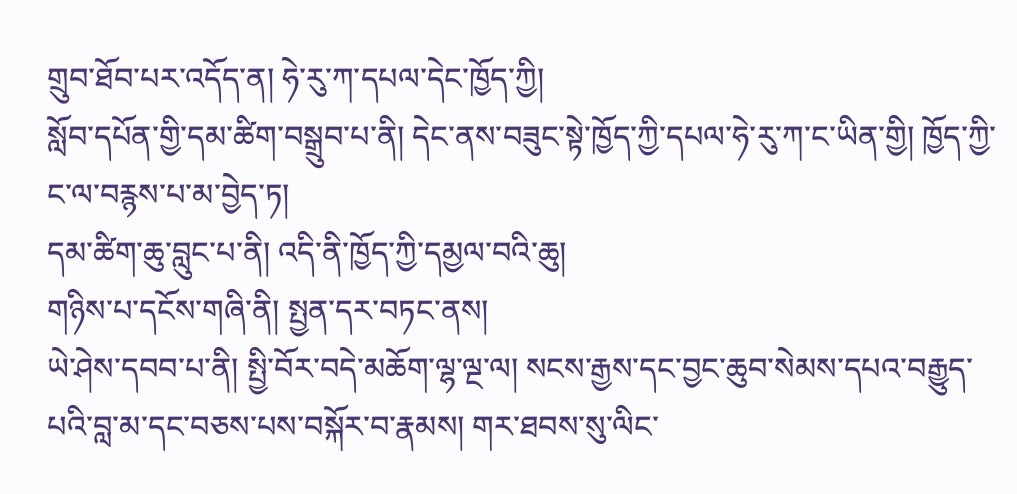གྲུབ་ཐོབ་པར་འདོད་ན། ཧེ་རུ་ཀ་དཔལ་དེང་ཁྱོད་ཀྱི།
སློབ་དཔོན་གྱི་དམ་ཚིག་བསྒྲུབ་པ་ནི། དེང་ནས་བཟུང་སྟེ་ཁྱོད་ཀྱི་དཔལ་ཧེ་རུ་ཀ་ང་ཡིན་གྱི། ཁྱོད་ཀྱི་ང་ལ་བརྙས་པ་མ་བྱེད་ཏ།
དམ་ཚིག་ཆུ་བླུང་པ་ནི། འདི་ནི་ཁྱོད་ཀྱི་དམྱལ་བའི་ཆུ།
གཉིས་པ་དངོས་གཞི་ནི། སྤྱན་དར་བཏང་ནས།
ཡེ་ཤེས་དབབ་པ་ནི། སྤྱི་བོར་བདེ་མཆོག་ལྷ་ལྔ་ལ། སངས་རྒྱས་དང་བྱང་ཆུབ་སེམས་དཔའ་བརྒྱུད་པའི་བླ་མ་དང་བཅས་པས་བསྐོར་བ་རྣམས། གར་ཐབས་སུ་ལིང་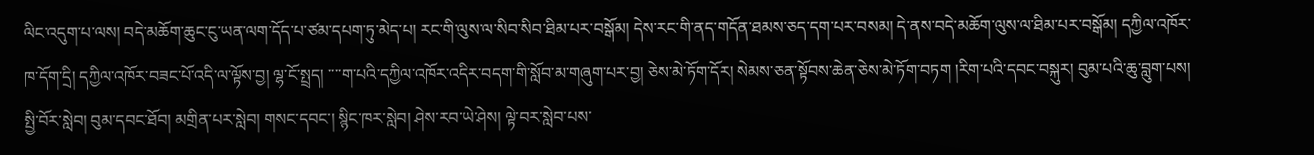ལིང་འདུག་པ་ལས། བདེ་མཆོག་ཆུང་ངུ་ཡན་ལག་དོད་པ་ཙམ་དཔག་ཏུ་མེད་པ། རང་གི་ལུས་ལ་སིབ་སིབ་ཐིམ་པར་བསྒོམ། དེས་རང་གི་ནད་གདོན་ཐམས་ཅད་དག་པར་བསམ། དེ་ནས་བདེ་མཆོག་ལུས་ལ་ཐིམ་པར་བསྒོམ། དཀྱིལ་འཁོར་ཁ་དོག་དྲི། དཀྱིལ་འཁོར་བཟང་པོ་འདི་ལ་ལྟོས་བྱ། ལྷ་ངོ་སྤྲད། ་་་་ག་པའི་དཀྱིལ་འཁོར་འདིར་བདག་གི་སློབ་མ་གཞུག་པར་བྱ། ཅེས་མེ་ཏོག་དོར། སེམས་ཅན་སྟོབས་ཆེན་ཅེས་མེ་ཏོག་བཏག །རིག་པའི་དབང་བསྐུར། བུམ་པའི་ཆུ་བླུག་པས། སྤྱི་བོར་སླེབ། བུམ་དབང་ཐོབ། མགྲིན་པར་སླེབ། གསང་དབང་། སྙིང་ཁར་སླེབ། ཤེས་རབ་ཡེ་ཤེས། ལྟེ་བར་སླེབ་པས་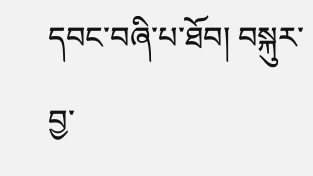དབང་བཞི་པ་ཐོབ། བསྐུར་བྱ་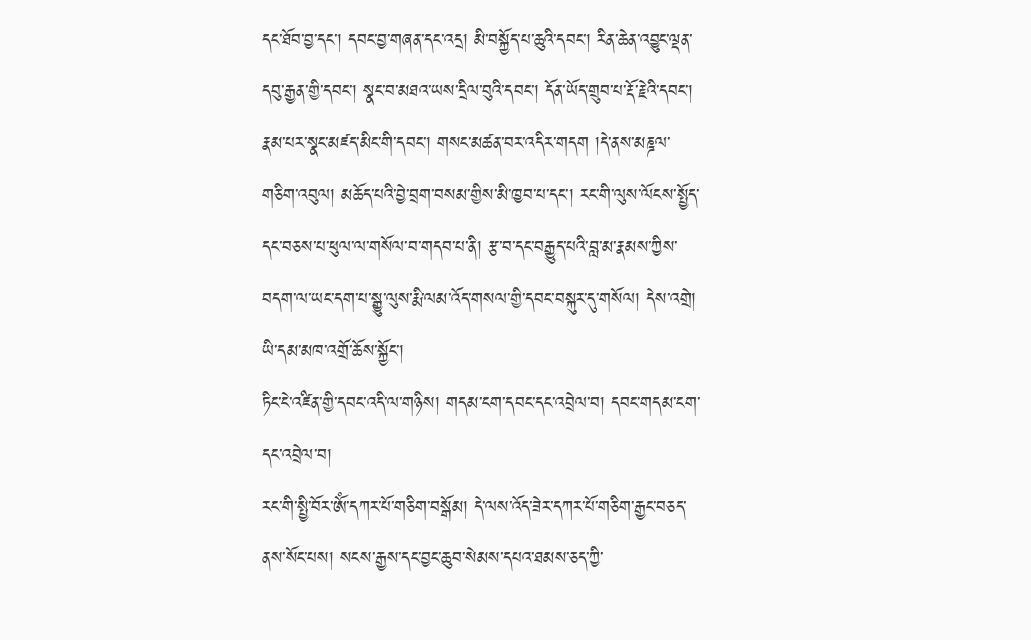དང་ཐོབ་བྱ་དང་། དབང་བྱ་གཞན་དང་འདྲ། མི་བསྐྱོད་པ་ཆུའི་དབང་། རིན་ཆེན་འབྱུང་ལྡན་དབུ་རྒྱན་གྱི་དབང་། སྣང་བ་མཐའ་ཡས་དྲིལ་བུའི་དབང་། དོན་ཡོད་གྲུབ་པ་རྡོ་རྗེའི་དབང་། རྣམ་པར་སྣང་མཛད་མིང་གི་དབང་། གསང་མཚན་བར་འདིར་གདག །དེ་ནས་མཎྜལ་གཅིག་འབུལ། མཆོད་པའི་བྱེ་བྲག་བསམ་གྱིས་མི་ཁྱབ་པ་དང་། རང་གི་ལུས་ལོངས་སྤྱོད་དང་བཅས་པ་ཕུལ་ལ་གསོལ་བ་གདབ་པ་ནི། རྩ་བ་དང་བརྒྱུད་པའི་བླ་མ་རྣམས་ཀྱིས་བདག་ལ་ཡང་དག་པ་སྒྱུ་ལུས་རྨི་ལམ་འོད་གསལ་གྱི་དབང་བསྐུར་དུ་གསོལ། དེས་འགྲེ། ཡི་དམ་མཁ་འགྲོ་ཆོས་སྐྱོང་།
ཏིང་ངེ་འཛིན་གྱི་དབང་འདི་ལ་གཉིས། གདམ་ངག་དབང་དང་འབྲེལ་བ། དབང་གདམ་ངག་དང་འབྲེལ་བ།
རང་གི་སྤྱི་བོར་ཨོཾ་དཀར་པོ་གཅིག་བསྒོམ། དེ་ལས་འོད་ཟེར་དཀར་པོ་གཅིག་རྒྱང་བཅད་ནས་སོང་པས། སངས་རྒྱས་དང་བྱང་ཆུབ་སེམས་དཔའ་ཐམས་ཅད་ཀྱི་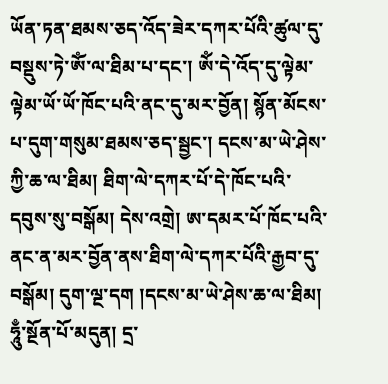ཡོན་ཏན་ཐམས་ཅད་འོད་ཟེར་དཀར་པོའི་ཚུལ་དུ་བསྡུས་ཏེ་ཨོཾ་ལ་ཐིམ་པ་དང་། ཨོཾ་དེ་འོད་དུ་ལྟེམ་ལྟེམ་ཡོ་ཡོ་ཁོང་པའི་ནང་དུ་མར་བྱོན། སྙོན་མོངས་པ་དུག་གསུམ་ཐམས་ཅད་སྦྱང་། དངས་མ་ཡེ་ཤེས་ཀྱི་ཆ་ལ་ཐིམ། ཐིག་ལེ་དཀར་པོ་དེ་ཁོང་པའི་དབུས་སུ་བསྒོམ། དེས་འགྲེ། ཨ་དམར་པོ་ཁོང་པའི་ནང་ན་མར་བྱོན་ནས་ཐིག་ལེ་དཀར་པོའི་རྒྱབ་དུ་བསྒོམ། དུག་ལྔ་དག །དངས་མ་ཡེ་ཤེས་ཆ་ལ་ཐིམ། ཧཱུྃ་སྔོན་པོ་མདུན། དྲ་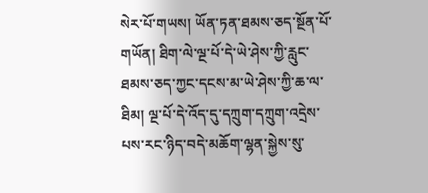སེར་པོ་གཡས། ཡོན་ཏན་ཐམས་ཅད་སྔོན་པོ་གཡོན། ཐིག་ལེ་ལྔ་པོ་དེ་ཡེ་ཤེས་ཀྱི་རླུང་ཐམས་ཅད་ཀྱང་དངས་མ་ཡེ་ཤེས་ཀྱི་ཆ་ལ་ཐིམ། ལྔ་པོ་དེ་འོད་དུ་དཀྲུག་དཀྲུག་འདྲེས་པས་རང་ཉིད་བདེ་མཆོག་ལྷན་སྐྱེས་སུ་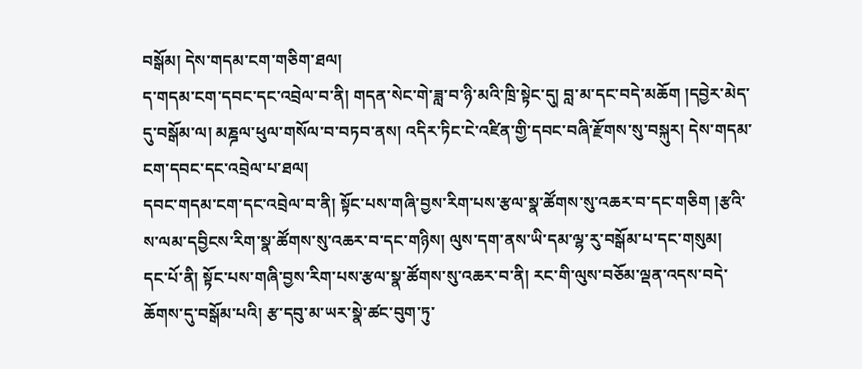བསྒོམ། དེས་གདམ་ངག་གཅིག་ཐལ།
ད་གདམ་ངག་དབང་དང་འབྲེལ་བ་ནི། གདན་སེང་གེ་ཟླ་བ་ཉི་མའི་ཁྲི་སྟེང་དུ། བླ་མ་དང་བདེ་མཆོག །དབྱེར་མེད་དུ་བསྒོམ་ལ། མཎྜལ་ཕུལ་གསོལ་བ་བཏབ་ནས། འདིར་ཏིང་ངེ་འཛིན་གྱི་དབང་བཞི་རྫོགས་སུ་བསྐུར། དེས་གདམ་ངག་དབང་དང་འབྲེལ་པ་ཐལ།
དབང་གདམ་ངག་དང་འབྲེལ་བ་ནི། སྟོང་པས་གཞི་བྱས་རིག་པས་རྩལ་སྣ་ཚོགས་སུ་འཆར་བ་དང་གཅིག །རྩའི་ས་ལམ་དབྱིངས་རིག་སྣ་ཚོགས་སུ་འཆར་བ་དང་གཉིས། ལུས་དག་ནས་ཡི་དམ་ལྷ་རུ་བསྒོམ་པ་དང་གསུམ།
དང་པོ་ནི། སྟོང་པས་གཞི་བྱས་རིག་པས་རྩལ་སྣ་ཚོགས་སུ་འཆར་བ་ནི། རང་གི་ལུས་བཅོམ་ལྡན་འདས་བདེ་ཆོགས་དུ་བསྒོམ་པའི། རྩ་དབུ་མ་ཡར་སྣེ་ཚང་བུག་ཏུ་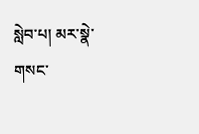སླེབ་པ། མར་སྣེ་གསང་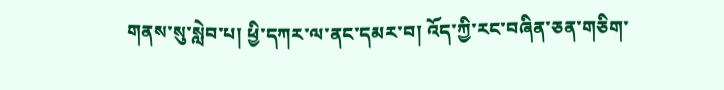གནས་སུ་སླེབ་པ། ཕྱི་དཀར་ལ་ནང་དམར་བ། འོད་ཀྱི་རང་བཞིན་ཅན་གཅིག་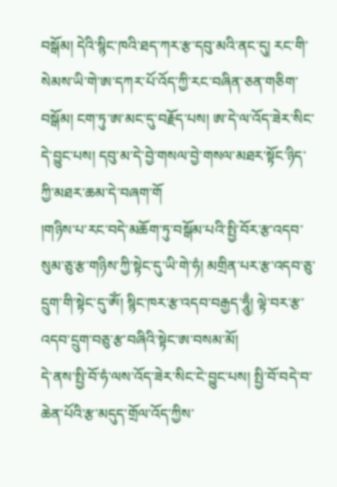བསྒོམ། དེའི་སྙིང་ཁའི་ཐད་ཀར་རྩ་དབུ་མའི་ནང་དུ། རང་གི་སེམས་ཡི་གེ་ཨ་དཀར་པོ་འོད་ཀྱི་རང་བཞིན་ཅན་གཅིག་བསྒོམ། ངག་ཏུ་ཨ་མང་དུ་བརྗོད་པས། ཨ་དེ་ལ་འོད་ཟེར་སིང་དེ་བྱུང་པས། དབུ་མ་དེ་བྱེ་གསལ་བྱེ་གསལ་མཐར་སྟོང་ཉིད་ཀྱི་མཐར་ཆམ་དེ་བཞག་གོ
།གཉིས་པ་རང་བདེ་མཆོག་ཏུ་བསྒོམ་པའི་སྤྱི་བོར་རྩ་འདབ་སུམ་ཅུ་རྩ་གཉིས་ཀྱི་སྟེང་དུ་ཡི་གེ་ཧཾ། མགྲིན་པར་རྩ་འདབ་ཅུ་དྲུག་གི་སྟེང་དུ་ཨོཾ། སྙིང་ཁར་རྩ་འདབ་བརྒྱད་ཧཱུྃ། ལྟེ་བར་རྩ་འདབ་དྲུག་བཅུ་རྩ་བཞིའི་སྟེང་ཨ་བསམ་མོ།
དེ་ནས་སྤྱི་བོ་ཧཾ་ལས་འོད་ཟེར་སིང་ངེ་བྱུང་པས། སྤྱི་བོ་བདེ་བ་ཆེན་པོའི་རྩ་མདུད་གྲོལ་འོད་ཀྱིས་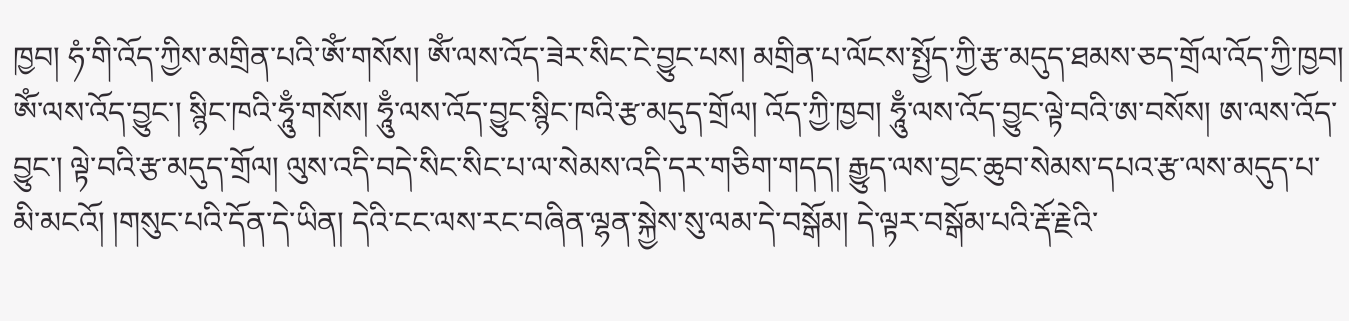ཁྱབ། ཧཾ་གི་འོད་ཀྱིས་མགྲིན་པའི་ཨོཾ་གསོས། ཨོཾ་ལས་འོད་ཟེར་སིང་ངེ་བྱུང་པས། མགྲིན་པ་ལོངས་སྤྱོད་ཀྱི་རྩ་མདུད་ཐམས་ཅད་གྲོལ་འོད་ཀྱི་ཁྱབ། ཨོཾ་ལས་འོད་བྱུང་། སྙིང་ཁའི་ཧཱུྃ་གསོས། ཧཱུྃ་ལས་འོད་བྱུང་སྙིང་ཁའི་རྩ་མདུད་གྲོལ། འོད་ཀྱི་ཁྱབ། ཧཱུྃ་ལས་འོད་བྱུང་ལྟེ་བའི་ཨ་བསོས། ཨ་ལས་འོད་བྱུང་། ལྟེ་བའི་རྩ་མདུད་གྲོལ། ལུས་འདི་བདེ་སིང་སིང་པ་ལ་སེམས་འདི་དར་གཅིག་གདད། རྒྱུད་ལས་བྱང་ཆུབ་སེམས་དཔའ་རྩ་ལས་མདུད་པ་མི་མངའོ། །གསུང་པའི་དོན་དེ་ཡིན། དེའི་ངང་ལས་རང་བཞིན་ལྷན་སྐྱེས་སུ་ལམ་དེ་བསྒོམ། དེ་ལྟར་བསྒོམ་པའི་རྡོ་རྗེའི་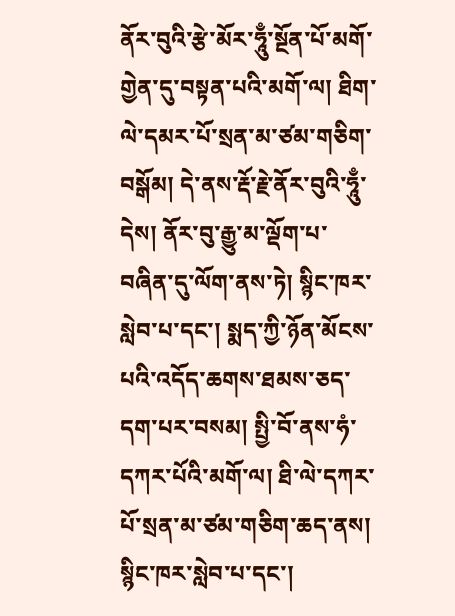ནོར་བུའི་རྩེ་མོར་ཧཱུྃ་སྔོན་པོ་མགོ་གྱེན་དུ་བསྟན་པའི་མགོ་ལ། ཐིག་ལེ་དམར་པོ་སྲན་མ་ཙམ་གཅིག་བསྒོམ། དེ་ནས་རྡོ་རྗེ་ནོར་བུའི་ཧཱུྃ་དེས། ནོར་བུ་རྒྱུ་མ་ལྡོག་པ་བཞིན་དུ་ལོག་ནས་ཏེ། སྙིང་ཁར་སླེབ་པ་དང་། སྨད་ཀྱི་ཉོན་མོངས་པའི་འདོད་ཆགས་ཐམས་ཅད་དག་པར་བསམ། སྤྱི་བོ་ནས་ཧཾ་དཀར་པོའི་མགོ་ལ། ཐི་ལེ་དཀར་པོ་སྲན་མ་ཙམ་གཅིག་ཆད་ནས། སྙིང་ཁར་སླེབ་པ་དང་།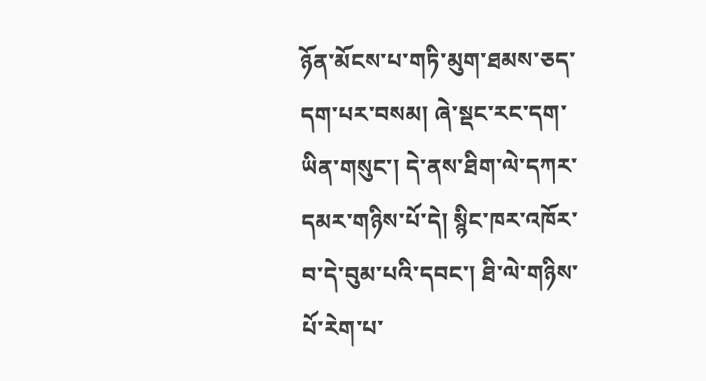ཉོན་མོངས་པ་གཏི་མུག་ཐམས་ཅད་དག་པར་བསམ། ཞེ་སྡང་རང་དག་ཡིན་གསུང་། དེ་ནས་ཐིག་ལེ་དཀར་དམར་གཉིས་པོ་དེ། སྙིང་ཁར་འཁོར་བ་དེ་བུམ་པའི་དབང་། ཐི་ལེ་གཉིས་པོ་རེག་པ་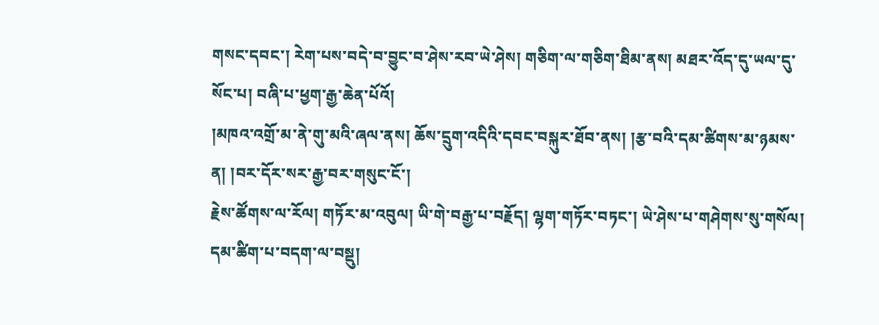གསང་དབང་། རེག་པས་བདེ་བ་བྱུང་བ་ཤེས་རབ་ཡེ་ཤེས། གཅིག་ལ་གཅིག་ཐིམ་ནས། མཐར་འོད་དུ་ཡལ་དུ་སོང་པ། བཞི་པ་ཕྱག་རྒྱ་ཆེན་པོའོ།
།མཁའ་འགྲོ་མ་ནེ་གུ་མའི་ཞལ་ནས། ཆོས་དྲུག་འདིའི་དབང་བསྐུར་ཐོབ་ནས། །རྩ་བའི་དམ་ཚིགས་མ་ཉམས་ན། །བར་དོར་སར་རྒྱ་བར་གསུང་ངོ་།
རྗེས་ཚོགས་ལ་རོལ། གཏོར་མ་འབུལ། ཡི་གེ་བརྒྱ་པ་བརྗོད། ལྷག་གཏོར་བཏང་། ཡེ་ཤེས་པ་གཤེགས་སུ་གསོལ། དམ་ཚིག་པ་བདག་ལ་བསྡུ།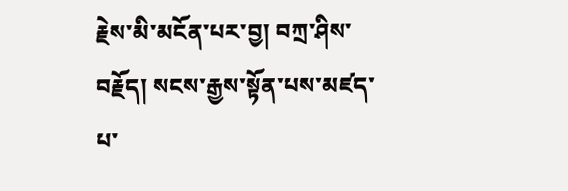རྗེས་མི་མངོན་པར་བྱ། བཀྲ་ཤིས་བརྗོད། སངས་རྒྱས་སྟོན་པས་མཛད་པ་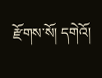རྫོགས་སོ། དགེའོ།